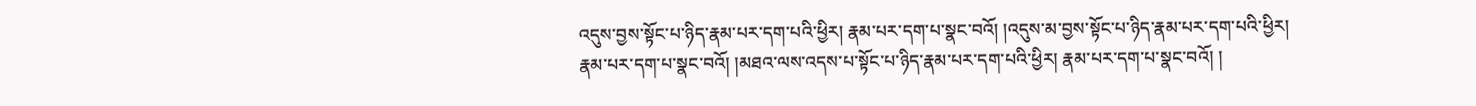འདུས་བྱས་སྟོང་པ་ཉིད་རྣམ་པར་དག་པའི་ཕྱིར། རྣམ་པར་དག་པ་སྣང་བའོ། །འདུས་མ་བྱས་སྟོང་པ་ཉིད་རྣམ་པར་དག་པའི་ཕྱིར། རྣམ་པར་དག་པ་སྣང་བའོ། །མཐའ་ལས་འདས་པ་སྟོང་པ་ཉིད་རྣམ་པར་དག་པའི་ཕྱིར། རྣམ་པར་དག་པ་སྣང་བའོ། །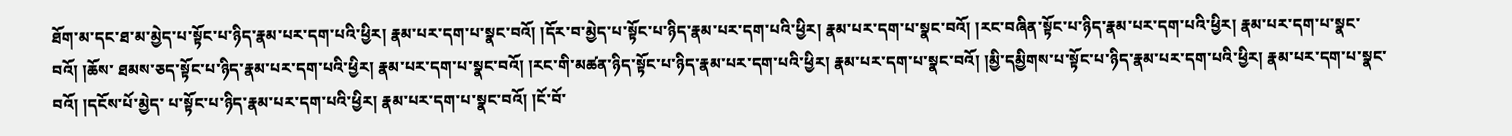ཐོག་མ་དང་ཐ་མ་མྱེད་པ་སྟོང་པ་ཉིད་རྣམ་པར་དག་པའི་ཕྱིར། རྣམ་པར་དག་པ་སྣང་བའོ། །དོར་བ་མྱེད་པ་སྟོང་པ་ཉིད་རྣམ་པར་དག་པའི་ཕྱིར། རྣམ་པར་དག་པ་སྣང་བའོ། །རང་བཞིན་སྟོང་པ་ཉིད་རྣམ་པར་དག་པའི་ཕྱིར། རྣམ་པར་དག་པ་སྣང་བའོ། །ཆོས་ ཐམས་ཅད་སྟོང་པ་ཉིད་རྣམ་པར་དག་པའི་ཕྱིར། རྣམ་པར་དག་པ་སྣང་བའོ། །རང་གི་མཚན་ཉིད་སྟོང་པ་ཉིད་རྣམ་པར་དག་པའི་ཕྱིར། རྣམ་པར་དག་པ་སྣང་བའོ། །མྱི་དམྱིགས་པ་སྟོང་པ་ཉིད་རྣམ་པར་དག་པའི་ཕྱིར། རྣམ་པར་དག་པ་སྣང་བའོ། །དངོས་པོ་མྱེད་ པ་སྟོང་པ་ཉིད་རྣམ་པར་དག་པའི་ཕྱིར། རྣམ་པར་དག་པ་སྣང་བའོ། །ངོ་བོ་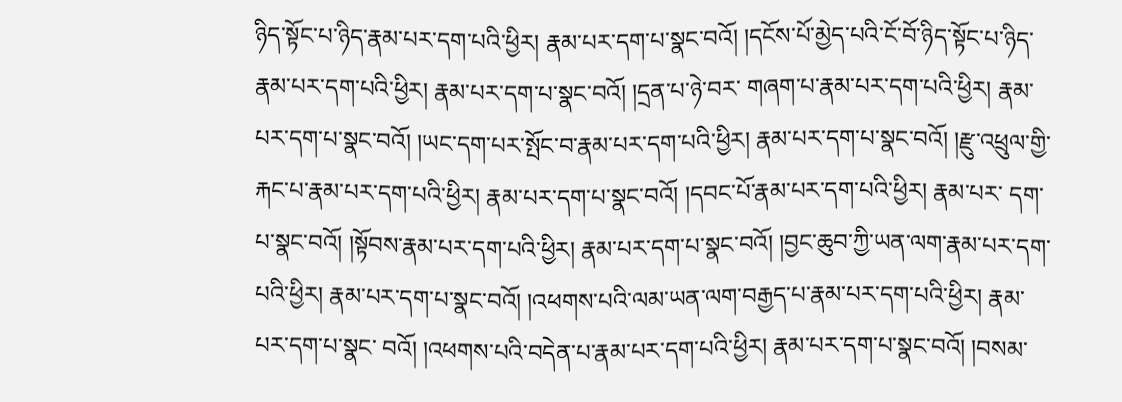ཉིད་སྟོང་པ་ཉིད་རྣམ་པར་དག་པའི་ཕྱིར། རྣམ་པར་དག་པ་སྣང་བའོ། །དངོས་པོ་མྱེད་པའི་ངོ་བོ་ཉིད་སྟོང་པ་ཉིད་རྣམ་པར་དག་པའི་ཕྱིར། རྣམ་པར་དག་པ་སྣང་བའོ། །དྲན་པ་ཉེ་བར་ གཞག་པ་རྣམ་པར་དག་པའི་ཕྱིར། རྣམ་པར་དག་པ་སྣང་བའོ། །ཡང་དག་པར་སྤོང་བ་རྣམ་པར་དག་པའི་ཕྱིར། རྣམ་པར་དག་པ་སྣང་བའོ། །རྫུ་འཕྲུལ་གྱི་རྐང་པ་རྣམ་པར་དག་པའི་ཕྱིར། རྣམ་པར་དག་པ་སྣང་བའོ། །དབང་པོ་རྣམ་པར་དག་པའི་ཕྱིར། རྣམ་པར་ དག་པ་སྣང་བའོ། །སྟོབས་རྣམ་པར་དག་པའི་ཕྱིར། རྣམ་པར་དག་པ་སྣང་བའོ། །བྱང་ཆུབ་ཀྱི་ཡན་ལག་རྣམ་པར་དག་པའི་ཕྱིར། རྣམ་པར་དག་པ་སྣང་བའོ། །འཕགས་པའི་ལམ་ཡན་ལག་བརྒྱད་པ་རྣམ་པར་དག་པའི་ཕྱིར། རྣམ་པར་དག་པ་སྣང་ བའོ། །འཕགས་པའི་བདེན་པ་རྣམ་པར་དག་པའི་ཕྱིར། རྣམ་པར་དག་པ་སྣང་བའོ། །བསམ་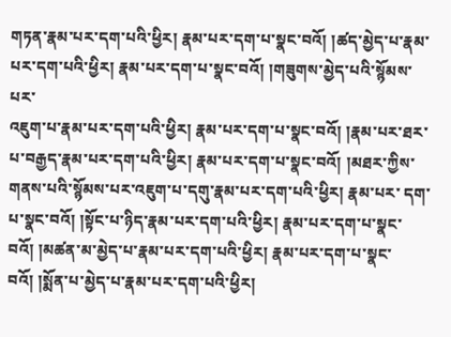གཏན་རྣམ་པར་དག་པའི་ཕྱིར། རྣམ་པར་དག་པ་སྣང་བའོ། །ཚད་མྱེད་པ་རྣམ་པར་དག་པའི་ཕྱིར། རྣམ་པར་དག་པ་སྣང་བའོ། །གཟུགས་མྱེད་པའི་སྙོམས་པར་
འཇུག་པ་རྣམ་པར་དག་པའི་ཕྱིར། རྣམ་པར་དག་པ་སྣང་བའོ། །རྣམ་པར་ཐར་པ་བརྒྱད་རྣམ་པར་དག་པའི་ཕྱིར། རྣམ་པར་དག་པ་སྣང་བའོ། །མཐར་ཀྱིས་གནས་པའི་སྙོམས་པར་འཇུག་པ་དགུ་རྣམ་པར་དག་པའི་ཕྱིར། རྣམ་པར་ དག་པ་སྣང་བའོ། །སྟོང་པ་ཉིད་རྣམ་པར་དག་པའི་ཕྱིར། རྣམ་པར་དག་པ་སྣང་བའོ། །མཚན་མ་མྱེད་པ་རྣམ་པར་དག་པའི་ཕྱིར། རྣམ་པར་དག་པ་སྣང་བའོ། །སྨོན་པ་མྱེད་པ་རྣམ་པར་དག་པའི་ཕྱིར།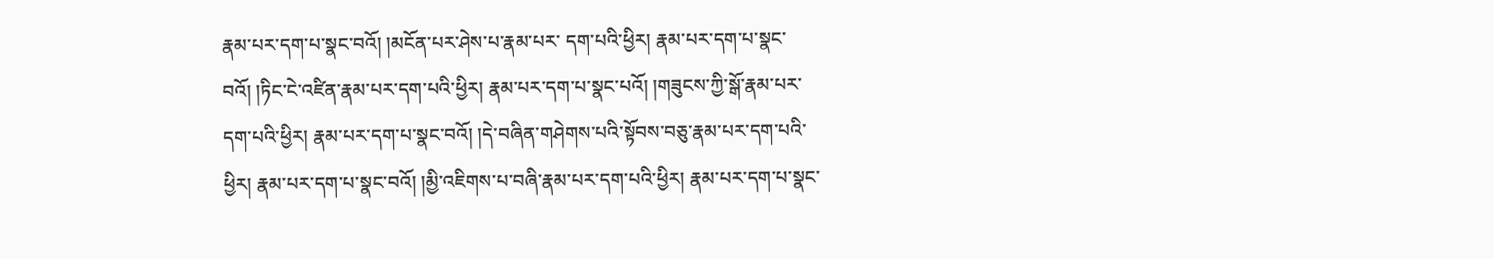རྣམ་པར་དག་པ་སྣང་བའོ། །མངོན་པར་ཤེས་པ་རྣམ་པར་ དག་པའི་ཕྱིར། རྣམ་པར་དག་པ་སྣང་བའོ། །ཏིང་ངེ་འཛིན་རྣམ་པར་དག་པའི་ཕྱིར། རྣམ་པར་དག་པ་སྣང་པའོ། །གཟུངས་ཀྱི་སྒོ་རྣམ་པར་དག་པའི་ཕྱིར། རྣམ་པར་དག་པ་སྣང་བའོ། །དེ་བཞིན་གཤེགས་པའི་སྟོབས་བཅུ་རྣམ་པར་དག་པའི་ཕྱིར། རྣམ་པར་དག་པ་སྣང་བའོ། །མྱི་འཇིགས་པ་བཞི་རྣམ་པར་དག་པའི་ཕྱིར། རྣམ་པར་དག་པ་སྣང་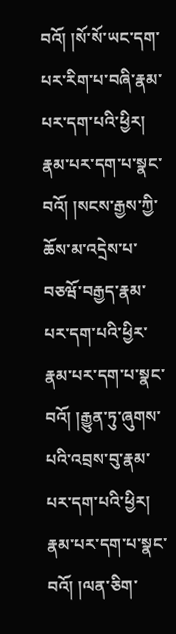བའོ། །སོ་སོ་ཡང་དག་པར་རིག་པ་བཞི་རྣམ་པར་དག་པའི་ཕྱིར། རྣམ་པར་དག་པ་སྣང་བའོ། །སངས་རྒྱས་ཀྱི་ཆོས་མ་འདྲེས་པ་བཅཝོ་བརྒྱད་རྣམ་པར་དག་པའི་ཕྱིར་ རྣམ་པར་དག་པ་སྣང་བའོ། །རྒྱུན་ཏུ་ཞུགས་པའི་འབྲས་བུ་རྣམ་པར་དག་པའི་ཕྱིར། རྣམ་པར་དག་པ་སྣང་བའོ། །ལན་ཅིག་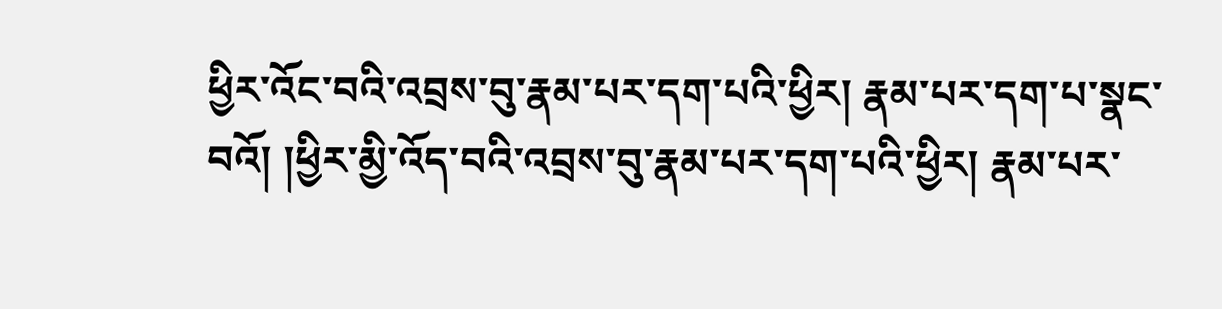ཕྱིར་འོང་བའི་འབྲས་བུ་རྣམ་པར་དག་པའི་ཕྱིར། རྣམ་པར་དག་པ་སྣང་བའོ། །ཕྱིར་མྱི་འོད་བའི་འབྲས་བུ་རྣམ་པར་དག་པའི་ཕྱིར། རྣམ་པར་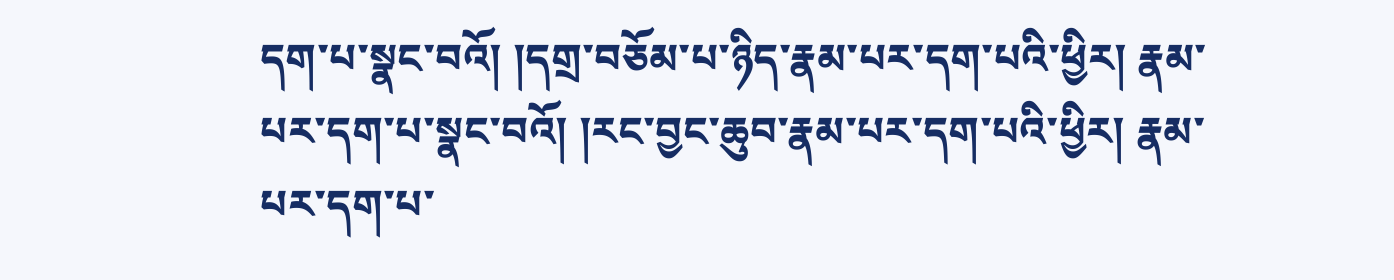དག་པ་སྣང་བའོ། །དགྲ་བཅོམ་པ་ཉིད་རྣམ་པར་དག་པའི་ཕྱིར། རྣམ་པར་དག་པ་སྣང་བའོ། །རང་བྱང་ཆུབ་རྣམ་པར་དག་པའི་ཕྱིར། རྣམ་པར་དག་པ་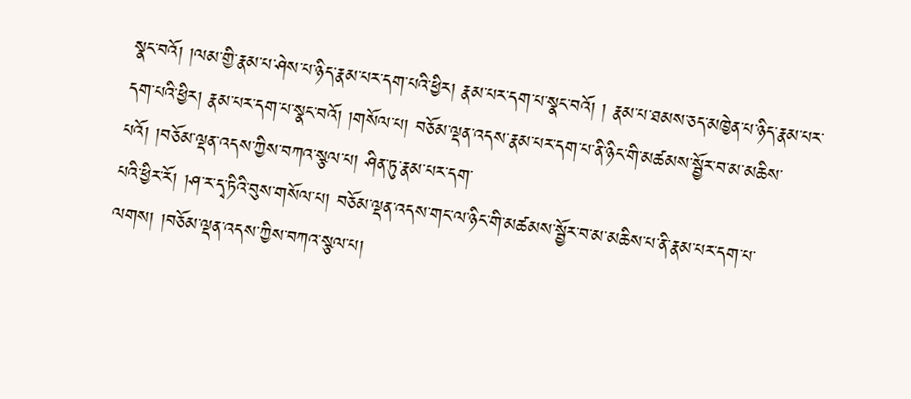སྣང་བའོ། །ལམ་གྱི་རྣམ་པ་ཤེས་པ་ཉིད་རྣམ་པར་དག་པའི་ཕྱིར། རྣམ་པར་དག་པ་སྣང་བའོ། ། རྣམ་པ་ཐམས་ཅད་མཁྱེན་པ་ཉིད་རྣམ་པར་དག་པའི་ཕྱིར། རྣམ་པར་དག་པ་སྣང་བའོ། །གསོལ་པ། བཅོམ་ལྡན་འདས་རྣམ་པར་དག་པ་ནི་ཉིང་གི་མཚམས་སྦྱོར་བ་མ་མཆིས་པའོ། །བཅོམ་ལྡན་འདས་ཀྱིས་བཀའ་སྩལ་པ། ཤིན་ཏུ་རྣམ་པར་དག་
པའི་ཕྱིར་རོ། །ཤ་ར་དྭ་ཏིའི་བུས་གསོལ་པ། བཅོམ་ལྡན་འདས་གང་ལ་ཉིང་གི་མཚམས་སྦྱོར་བ་མ་མཆིས་པ་ནི་རྣམ་པར་དག་པ་ལགས། །བཅོམ་ལྡན་འདས་ཀྱིས་བཀའ་སྩལ་པ།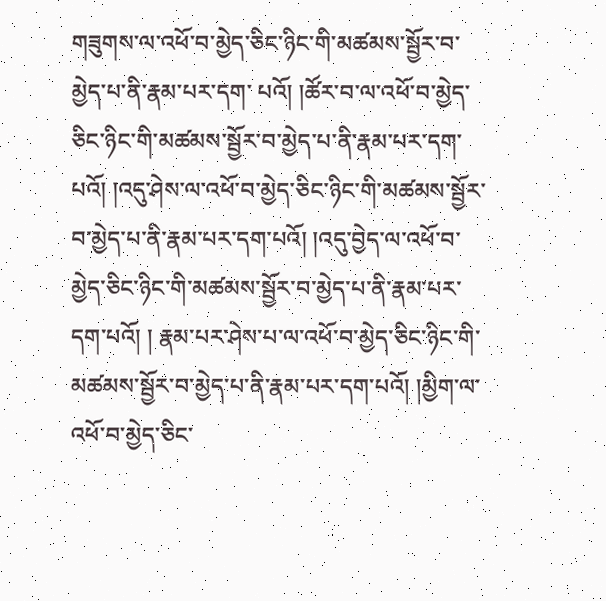གཟུགས་ལ་འཕོ་བ་མྱེད་ཅིང་ཉིང་གི་མཚམས་སྦྱོར་བ་མྱེད་པ་ནི་རྣམ་པར་དག་ པའོ། །ཚོར་བ་ལ་འཕོ་བ་མྱེད་ཅིང་ཉིང་གི་མཚམས་སྦྱོར་བ་མྱེད་པ་ནི་རྣམ་པར་དག་པའོ། །འདུ་ཤེས་ལ་འཕོ་བ་མྱེད་ཅིང་ཉིང་གི་མཚམས་སྦྱོར་བ་མྱེད་པ་ནི་རྣམ་པར་དག་པའོ། །འདུ་བྱེད་ལ་འཕོ་བ་མྱེད་ཅིང་ཉིང་གི་མཚམས་སྦྱོར་བ་མྱེད་པ་ནི་རྣམ་པར་དག་པའོ། ། རྣམ་པར་ཤེས་པ་ལ་འཕོ་བ་མྱེད་ཅིང་ཉིང་གི་མཚམས་སྦྱོར་བ་མྱེད་པ་ནི་རྣམ་པར་དག་པའོ། །མྱིག་ལ་འཕོ་བ་མྱེད་ཅིང་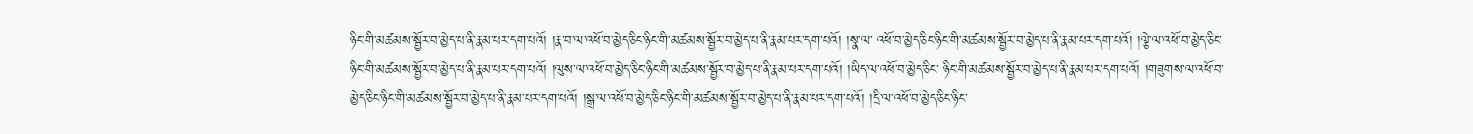ཉིང་གི་མཚམས་སྦྱོར་བ་མྱེད་པ་ནི་རྣམ་པར་དག་པའོ། །རྣ་བ་ལ་འཕོ་བ་མྱེད་ཅིང་ཉིང་གི་མཚམས་སྦྱོར་བ་མྱེད་པ་ནི་རྣམ་པར་དག་པའོ། །སྣ་ལ་ འཕོ་བ་མྱེད་ཅིང་ཉིང་གི་མཚམས་སྦྱོར་བ་མྱེད་པ་ནི་རྣམ་པར་དག་པའོ། །ལྕེ་ལ་འཕོ་བ་མྱེད་ཅིང་ཉིང་གི་མཚམས་སྦྱོར་བ་མྱེད་པ་ནི་རྣམ་པར་དག་པའོ། །ལུས་ལ་འཕོ་བ་མྱེད་ཅིང་ཉིང་གི་མཚམས་སྦྱོར་བ་མྱེད་པ་ནི་རྣམ་པར་དག་པའོ། །ཡིད་ལ་འཕོ་བ་མྱེད་ཅིང་ ཉིང་གི་མཚམས་སྦྱོར་བ་མྱེད་པ་ནི་རྣམ་པར་དག་པའོ། །གཟུགས་ལ་འཕོ་བ་མྱེད་ཅིང་ཉིང་གི་མཚམས་སྦྱོར་བ་མྱེད་པ་ནི་རྣམ་པར་དག་པའོ། །སྒྲ་ལ་འཕོ་བ་མྱེད་ཅིང་ཉིང་གི་མཚམས་སྦྱོར་བ་མྱེད་པ་ནི་རྣམ་པར་དག་པའོ། །དྲི་ལ་འཕོ་བ་མྱེད་ཅིང་ཉིང་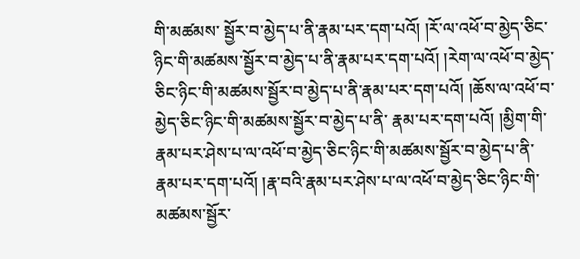གི་མཚམས་ སྦྱོར་བ་མྱེད་པ་ནི་རྣམ་པར་དག་པའོ། །རོ་ལ་འཕོ་བ་མྱེད་ཅིང་ཉིང་གི་མཚམས་སྦྱོར་བ་མྱེད་པ་ནི་རྣམ་པར་དག་པའོ། །རེག་ལ་འཕོ་བ་མྱེད་ཅིང་ཉིང་གི་མཚམས་སྦྱོར་བ་མྱེད་པ་ནི་རྣམ་པར་དག་པའོ། །ཆོས་ལ་འཕོ་བ་མྱེད་ཅིང་ཉིང་གི་མཚམས་སྦྱོར་བ་མྱེད་པ་ནི་ རྣམ་པར་དག་པའོ། །མྱིག་གི་རྣམ་པར་ཤེས་པ་ལ་འཕོ་བ་མྱེད་ཅིང་ཉིང་གི་མཚམས་སྦྱོར་བ་མྱེད་པ་ནི་རྣམ་པར་དག་པའོ། །རྣ་བའི་རྣམ་པར་ཤེས་པ་ལ་འཕོ་བ་མྱེད་ཅིང་ཉིང་གི་མཚམས་སྦྱོར་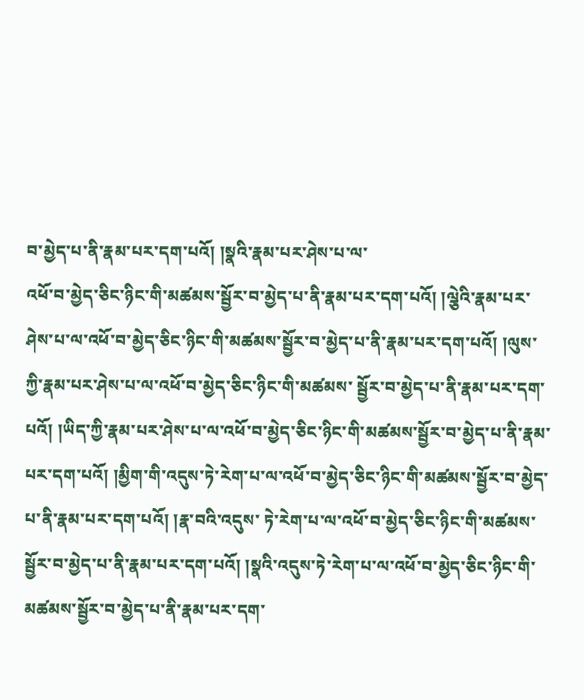བ་མྱེད་པ་ནི་རྣམ་པར་དག་པའོ། །སྣའི་རྣམ་པར་ཤེས་པ་ལ་
འཕོ་བ་མྱེད་ཅིང་ཉིང་གི་མཚམས་སྦྱོར་བ་མྱེད་པ་ནི་རྣམ་པར་དག་པའོ། །ལྕེའི་རྣམ་པར་ཤེས་པ་ལ་འཕོ་བ་མྱེད་ཅིང་ཉིང་གི་མཚམས་སྦྱོར་བ་མྱེད་པ་ནི་རྣམ་པར་དག་པའོ། །ལུས་ཀྱི་རྣམ་པར་ཤེས་པ་ལ་འཕོ་བ་མྱེད་ཅིང་ཉིང་གི་མཚམས་ སྦྱོར་བ་མྱེད་པ་ནི་རྣམ་པར་དག་པའོ། །ཡིད་ཀྱི་རྣམ་པར་ཤེས་པ་ལ་འཕོ་བ་མྱེད་ཅིང་ཉིང་གི་མཚམས་སྦྱོར་བ་མྱེད་པ་ནི་རྣམ་པར་དག་པའོ། །མྱིག་གི་འདུས་ཏེ་རེག་པ་ལ་འཕོ་བ་མྱེད་ཅིང་ཉིང་གི་མཚམས་སྦྱོར་བ་མྱེད་པ་ནི་རྣམ་པར་དག་པའོ། །རྣ་བའི་འདུས་ ཏེ་རེག་པ་ལ་འཕོ་བ་མྱེད་ཅིང་ཉིང་གི་མཚམས་སྦྱོར་བ་མྱེད་པ་ནི་རྣམ་པར་དག་པའོ། །སྣའི་འདུས་ཏེ་རེག་པ་ལ་འཕོ་བ་མྱེད་ཅིང་ཉིང་གི་མཚམས་སྦྱོར་བ་མྱེད་པ་ནི་རྣམ་པར་དག་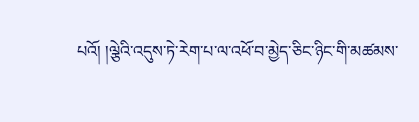པའོ། །ལྕེའི་འདུས་ཏེ་རེག་པ་ལ་འཕོ་བ་མྱེད་ཅིང་ཉིང་གི་མཚམས་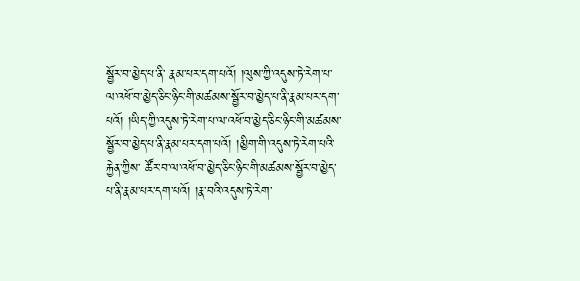སྦྱོར་བ་མྱེད་པ་ནི་ རྣམ་པར་དག་པའོ། །ལུས་ཀྱི་འདུས་ཏེ་རེག་པ་ལ་འཕོ་བ་མྱེད་ཅིང་ཉིང་གི་མཚམས་སྦྱོར་བ་མྱེད་པ་ནི་རྣམ་པར་དག་པའོ། །ཡིད་ཀྱི་འདུས་ཏེ་རེག་པ་ལ་འཕོ་བ་མྱེད་ཅིང་ཉིང་གི་མཚམས་སྦྱོར་བ་མྱེད་པ་ནི་རྣམ་པར་དག་པའོ། །མྱིག་གི་འདུས་ཏེ་རེག་པའི་རྐྱེན་ཀྱིས་ ཚོར་བ་ལ་འཕོ་བ་མྱེད་ཅིང་ཉིང་གི་མཚམས་སྦྱོར་བ་མྱེད་པ་ནི་རྣམ་པར་དག་པའོ། །རྣ་བའི་འདུས་ཏེ་རེག་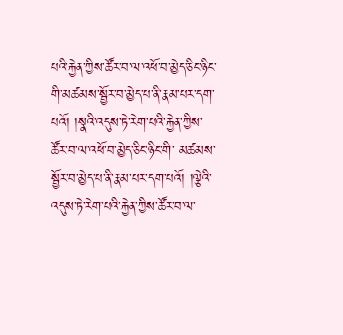པའི་རྐྱེན་ཀྱིས་ཚོར་བ་ལ་འཕོ་བ་མྱེད་ཅིང་ཉིང་གི་མཚམས་སྦྱོར་བ་མྱེད་པ་ནི་རྣམ་པར་དག་པའོ། །སྣའི་འདུས་ཏེ་རེག་པའི་རྐྱེན་ཀྱིས་ཚོར་བ་ལ་འཕོ་བ་མྱེད་ཅིང་ཉིང་གི་ མཚམས་སྦྱོར་བ་མྱེད་པ་ནི་རྣམ་པར་དག་པའོ། །ལྕེའི་འདུས་ཏེ་རེག་པའི་རྐྱེན་ཀྱིས་ཚོར་བ་ལ་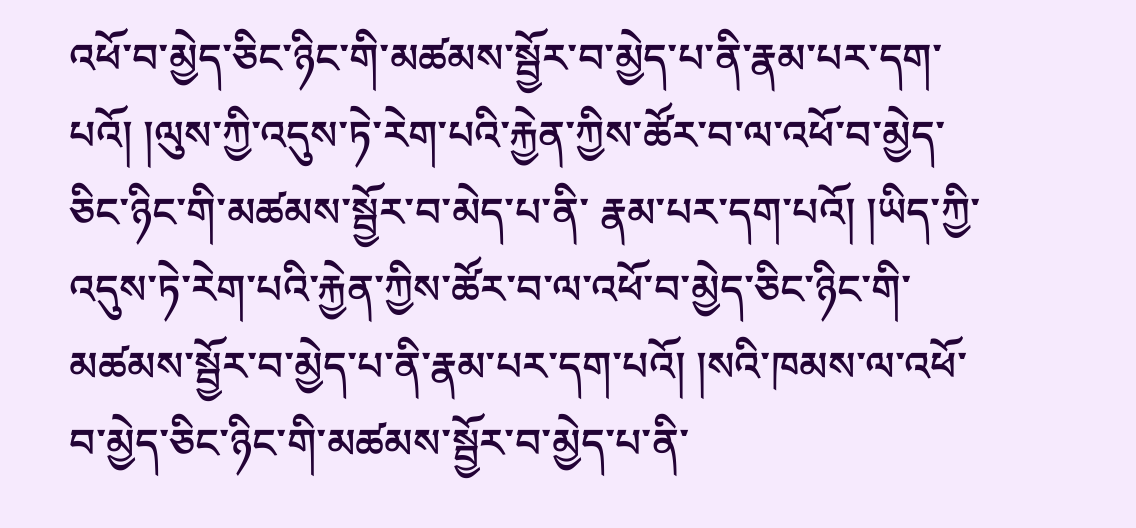འཕོ་བ་མྱེད་ཅིང་ཉིང་གི་མཚམས་སྦྱོར་བ་མྱེད་པ་ནི་རྣམ་པར་དག་པའོ། །ལུས་ཀྱི་འདུས་ཏེ་རེག་པའི་རྐྱེན་ཀྱིས་ཚོར་བ་ལ་འཕོ་བ་མྱེད་ཅིང་ཉིང་གི་མཚམས་སྦྱོར་བ་མེད་པ་ནི་ རྣམ་པར་དག་པའོ། །ཡིད་ཀྱི་འདུས་ཏེ་རེག་པའི་རྐྱེན་ཀྱིས་ཚོར་བ་ལ་འཕོ་བ་མྱེད་ཅིང་ཉིང་གི་མཚམས་སྦྱོར་བ་མྱེད་པ་ནི་རྣམ་པར་དག་པའོ། །སའི་ཁམས་ལ་འཕོ་བ་མྱེད་ཅིང་ཉིང་གི་མཚམས་སྦྱོར་བ་མྱེད་པ་ནི་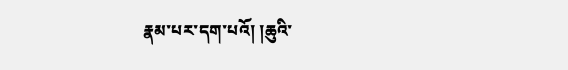རྣམ་པར་དག་པའོ། །ཆུའི་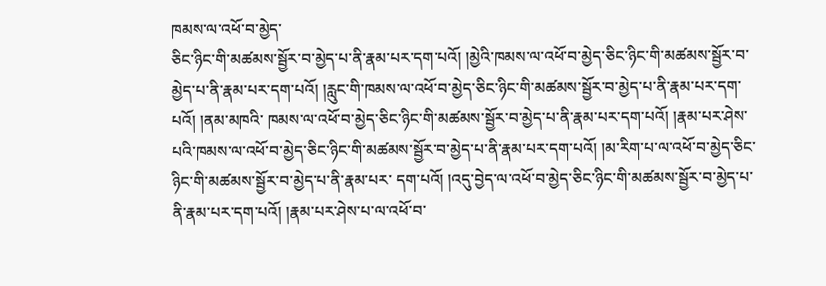ཁམས་ལ་འཕོ་བ་མྱེད་
ཅིང་ཉིང་གི་མཚམས་སྦྱོར་བ་མྱེད་པ་ནི་རྣམ་པར་དག་པའོ། །མྱེའི་ཁམས་ལ་འཕོ་བ་མྱེད་ཅིང་ཉིང་གི་མཚམས་སྦྱོར་བ་མྱེད་པ་ནི་རྣམ་པར་དག་པའོ། །རླུང་གི་ཁམས་ལ་འཕོ་བ་མྱེད་ཅིང་ཉིང་གི་མཚམས་སྦྱོར་བ་མྱེད་པ་ནི་རྣམ་པར་དག་པའོ། །ནམ་མཁའི་ ཁམས་ལ་འཕོ་བ་མྱེད་ཅིང་ཉིང་གི་མཚམས་སྦྱོར་བ་མྱེད་པ་ནི་རྣམ་པར་དག་པའོ། །རྣམ་པར་ཤེས་པའི་ཁམས་ལ་འཕོ་བ་མྱེད་ཅིང་ཉིང་གི་མཚམས་སྦྱོར་བ་མྱེད་པ་ནི་རྣམ་པར་དག་པའོ། །མ་རིག་པ་ལ་འཕོ་བ་མྱེད་ཅིང་ཉིང་གི་མཚམས་སྦྱོར་བ་མྱེད་པ་ནི་རྣམ་པར་ དག་པའོ། །འདུ་བྱེད་ལ་འཕོ་བ་མྱེད་ཅིང་ཉིང་གི་མཚམས་སྦྱོར་བ་མྱེད་པ་ནི་རྣམ་པར་དག་པའོ། །རྣམ་པར་ཤེས་པ་ལ་འཕོ་བ་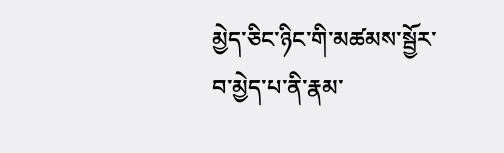མྱེད་ཅིང་ཉིང་གི་མཚམས་སྦྱོར་བ་མྱེད་པ་ནི་རྣམ་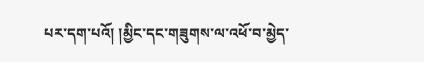པར་དག་པའོ། །མྱིང་དང་གཟུགས་ལ་འཕོ་བ་མྱེད་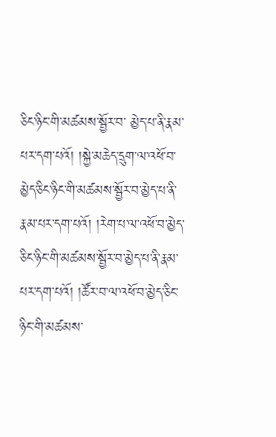ཅིང་ཉིང་གི་མཚམས་སྦྱོར་བ་ མྱེད་པ་ནི་རྣམ་པར་དག་པའོ། །སྐྱེ་མཆེད་དྲུག་ལ་འཕོ་བ་མྱེད་ཅིང་ཉིང་གི་མཚམས་སྦྱོར་བ་མྱེད་པ་ནི་རྣམ་པར་དག་པའོ། །རེག་པ་ལ་འཕོ་བ་མྱེད་ཅིང་ཉིང་གི་མཚམས་སྦྱོར་བ་མྱེད་པ་ནི་རྣམ་པར་དག་པའོ། །ཚོར་བ་ལ་འཕོ་བ་མྱེད་ཅིང་ཉིང་གི་མཚམས་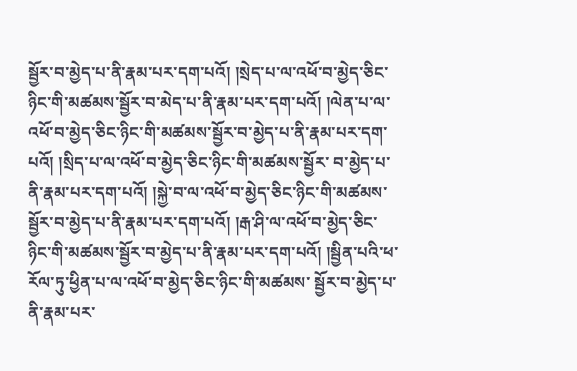སྦྱོར་བ་མྱེད་པ་ནི་རྣམ་པར་དག་པའོ། །སྲེད་པ་ལ་འཕོ་བ་མྱེད་ཅིང་ཉིང་གི་མཚམས་སྦྱོར་བ་མེད་པ་ནི་རྣམ་པར་དག་པའོ། །ལེན་པ་ལ་འཕོ་བ་མྱེད་ཅིང་ཉིང་གི་མཚམས་སྦྱོར་བ་མྱེད་པ་ནི་རྣམ་པར་དག་པའོ། །སྲིད་པ་ལ་འཕོ་བ་མྱེད་ཅིང་ཉིང་གི་མཚམས་སྦྱོར་ བ་མྱེད་པ་ནི་རྣམ་པར་དག་པའོ། །སྐྱེ་བ་ལ་འཕོ་བ་མྱེད་ཅིང་ཉིང་གི་མཚམས་སྦྱོར་བ་མྱེད་པ་ནི་རྣམ་པར་དག་པའོ། །རྒ་ཤི་ལ་འཕོ་བ་མྱེད་ཅིང་ཉིང་གི་མཚམས་སྦྱོར་བ་མྱེད་པ་ནི་རྣམ་པར་དག་པའོ། །སྦྱིན་པའི་ཕ་རོལ་ཏུ་ཕྱིན་པ་ལ་འཕོ་བ་མྱེད་ཅིང་ཉིང་གི་མཚམས་ སྦྱོར་བ་མྱེད་པ་ནི་རྣམ་པར་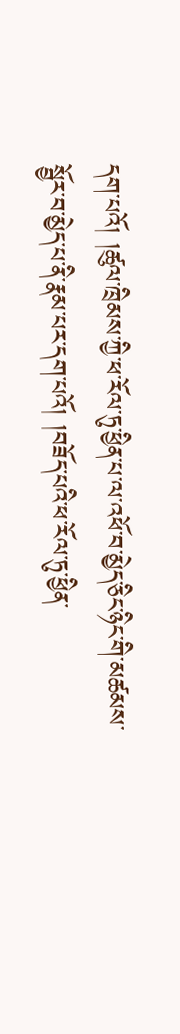དག་པའོ། །ཚུལ་ཁྲིམས་ཀྱི་ཕ་རོལ་ཏུ་ཕྱིན་པ་ལ་འཕོ་བ་མྱེད་ཅིང་ཉིང་གི་མཚམས་སྦྱོར་བ་མྱེད་པ་ནི་རྣམ་པར་དག་པའོ། །བཟོད་པའི་ཕ་རོལ་ཏུ་ཕྱིན་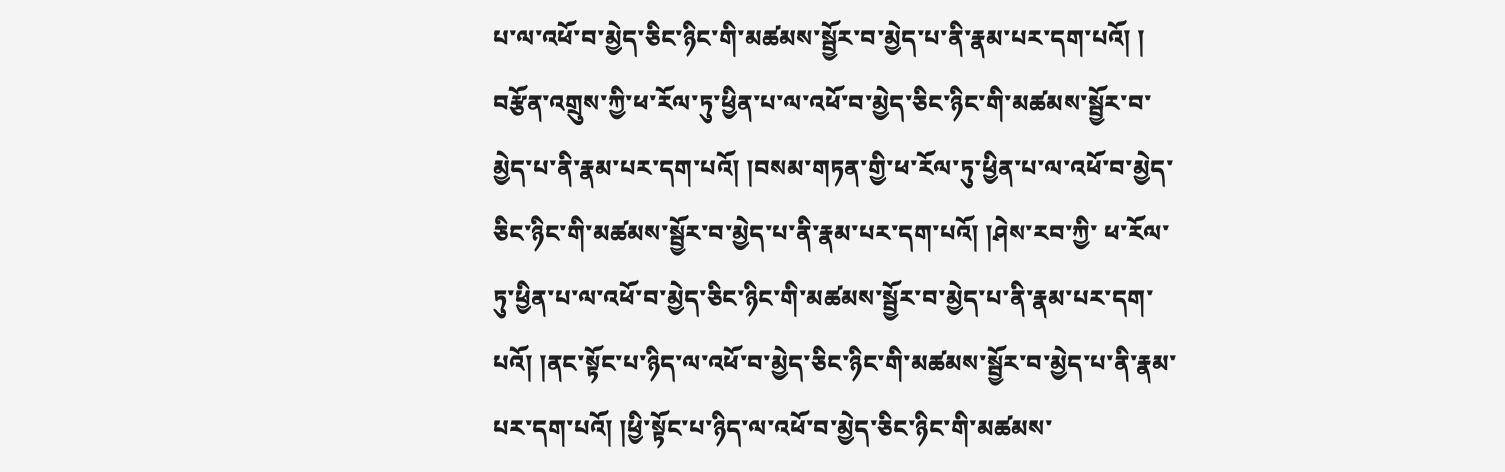པ་ལ་འཕོ་བ་མྱེད་ཅིང་ཉིང་གི་མཚམས་སྦྱོར་བ་མྱེད་པ་ནི་རྣམ་པར་དག་པའོ། །
བརྩོན་འགྲུས་ཀྱི་ཕ་རོལ་ཏུ་ཕྱིན་པ་ལ་འཕོ་བ་མྱེད་ཅིང་ཉིང་གི་མཚམས་སྦྱོར་བ་མྱེད་པ་ནི་རྣམ་པར་དག་པའོ། །བསམ་གཏན་གྱི་ཕ་རོལ་ཏུ་ཕྱིན་པ་ལ་འཕོ་བ་མྱེད་ཅིང་ཉིང་གི་མཚམས་སྦྱོར་བ་མྱེད་པ་ནི་རྣམ་པར་དག་པའོ། །ཤེས་རབ་ཀྱི་ ཕ་རོལ་ཏུ་ཕྱིན་པ་ལ་འཕོ་བ་མྱེད་ཅིང་ཉིང་གི་མཚམས་སྦྱོར་བ་མྱེད་པ་ནི་རྣམ་པར་དག་པའོ། །ནང་སྟོང་པ་ཉིད་ལ་འཕོ་བ་མྱེད་ཅིང་ཉིང་གི་མཚམས་སྦྱོར་བ་མྱེད་པ་ནི་རྣམ་པར་དག་པའོ། །ཕྱི་སྟོང་པ་ཉིད་ལ་འཕོ་བ་མྱེད་ཅིང་ཉིང་གི་མཚམས་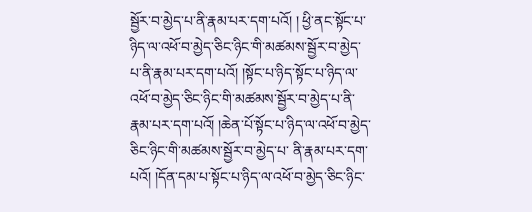སྦྱོར་བ་མྱེད་པ་ནི་རྣམ་པར་དག་པའོ། ། ཕྱི་ནང་སྟོང་པ་ཉིད་ལ་འཕོ་བ་མྱེད་ཅིང་ཉིང་གི་མཚམས་སྦྱོར་བ་མྱེད་པ་ནི་རྣམ་པར་དག་པའོ། །སྟོང་པ་ཉིད་སྟོང་པ་ཉིད་ལ་འཕོ་བ་མྱེད་ཅིང་ཉིང་གི་མཚམས་སྦྱོར་བ་མྱེད་པ་ནི་རྣམ་པར་དག་པའོ། །ཆེན་པོ་སྟོང་པ་ཉིད་ལ་འཕོ་བ་མྱེད་ཅིང་ཉིང་གི་མཚམས་སྦྱོར་བ་མྱེད་པ་ ནི་རྣམ་པར་དག་པའོ། །དོན་དམ་པ་སྟོང་པ་ཉིད་ལ་འཕོ་བ་མྱེད་ཅིང་ཉིང་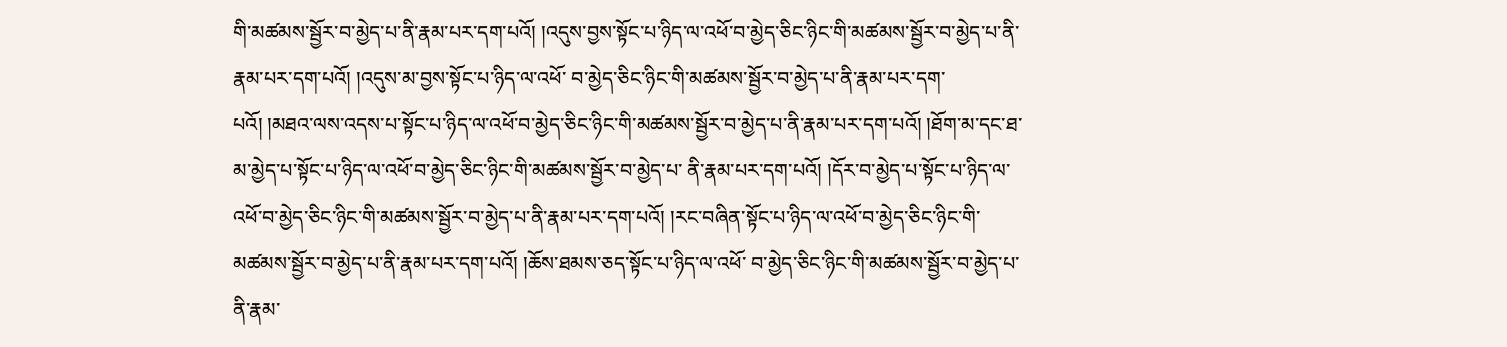གི་མཚམས་སྦྱོར་བ་མྱེད་པ་ནི་རྣམ་པར་དག་པའོ། །འདུས་བྱས་སྟོང་པ་ཉིད་ལ་འཕོ་བ་མྱེད་ཅིང་ཉིང་གི་མཚམས་སྦྱོར་བ་མྱེད་པ་ནི་རྣམ་པར་དག་པའོ། །འདུས་མ་བྱས་སྟོང་པ་ཉིད་ལ་འཕོ་ བ་མྱེད་ཅིང་ཉིང་གི་མཚམས་སྦྱོར་བ་མྱེད་པ་ནི་རྣམ་པར་དག་པའོ། །མཐའ་ལས་འདས་པ་སྟོང་པ་ཉིད་ལ་འཕོ་བ་མྱེད་ཅིང་ཉིང་གི་མཚམས་སྦྱོར་བ་མྱེད་པ་ནི་རྣམ་པར་དག་པའོ། །ཐོག་མ་དང་ཐ་མ་མྱེད་པ་སྟོང་པ་ཉིད་ལ་འཕོ་བ་མྱེད་ཅིང་ཉིང་གི་མཚམས་སྦྱོར་བ་མྱེད་པ་ ནི་རྣམ་པར་དག་པའོ། །དོར་བ་མྱེད་པ་སྟོང་པ་ཉིད་ལ་འཕོ་བ་མྱེད་ཅིང་ཉིང་གི་མཚམས་སྦྱོར་བ་མྱེད་པ་ནི་རྣམ་པར་དག་པའོ། །རང་བཞིན་སྟོང་པ་ཉིད་ལ་འཕོ་བ་མྱེད་ཅིང་ཉིང་གི་མཚམས་སྦྱོར་བ་མྱེད་པ་ནི་རྣམ་པར་དག་པའོ། །ཆོས་ཐམས་ཅད་སྟོང་པ་ཉིད་ལ་འཕོ་ བ་མྱེད་ཅིང་ཉིང་གི་མཚམས་སྦྱོར་བ་མྱེད་པ་ནི་རྣམ་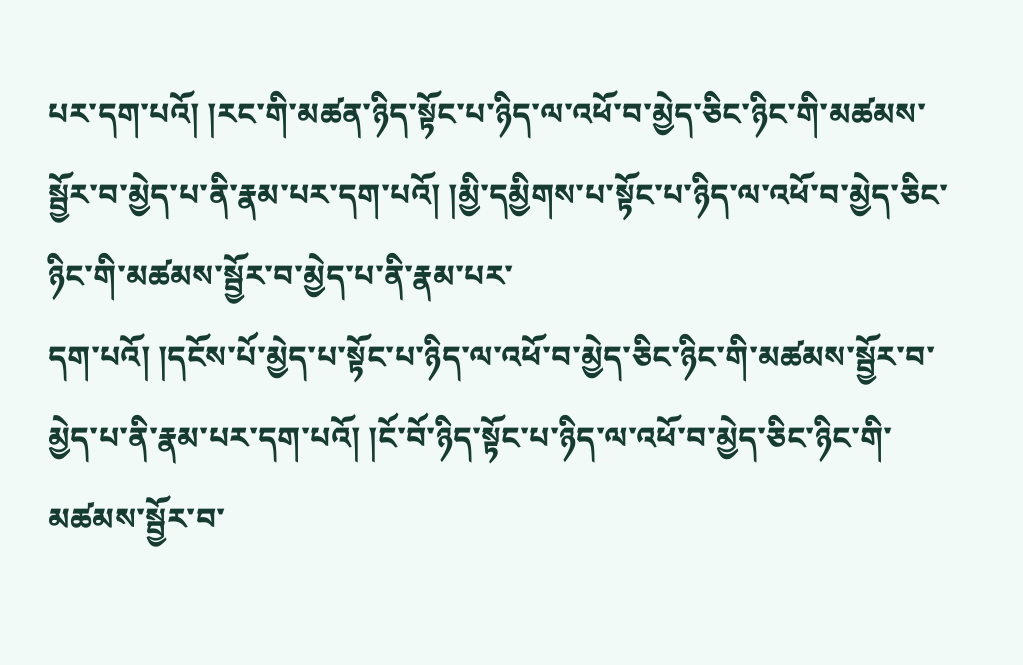པར་དག་པའོ། །རང་གི་མཚན་ཉིད་སྟོང་པ་ཉིད་ལ་འཕོ་བ་མྱེད་ཅིང་ཉིང་གི་མཚམས་སྦྱོར་བ་མྱེད་པ་ནི་རྣམ་པར་དག་པའོ། །མྱི་དམྱིགས་པ་སྟོང་པ་ཉིད་ལ་འཕོ་བ་མྱེད་ཅིང་ཉིང་གི་མཚམས་སྦྱོར་བ་མྱེད་པ་ནི་རྣམ་པར་
དག་པའོ། །དངོས་པོ་མྱེད་པ་སྟོང་པ་ཉིད་ལ་འཕོ་བ་མྱེད་ཅིང་ཉིང་གི་མཚམས་སྦྱོར་བ་མྱེད་པ་ནི་རྣམ་པར་དག་པའོ། །ངོ་བོ་ཉིད་སྟོང་པ་ཉིད་ལ་འཕོ་བ་མྱེད་ཅིང་ཉིང་གི་མཚམས་སྦྱོར་བ་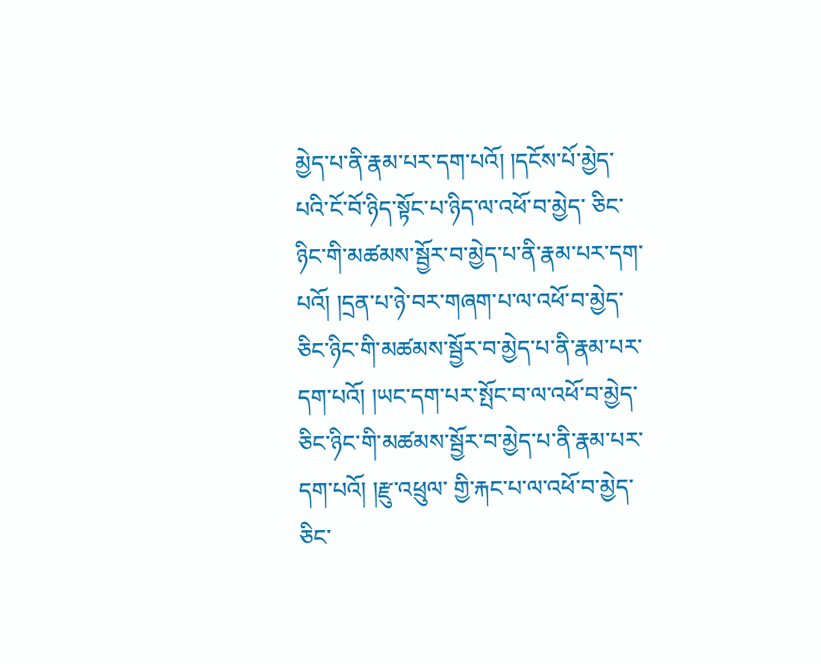མྱེད་པ་ནི་རྣམ་པར་དག་པའོ། །དངོས་པོ་མྱེད་པའི་ངོ་བོ་ཉིད་སྟོང་པ་ཉིད་ལ་འཕོ་བ་མྱེད་ ཅིང་ཉིང་གི་མཚམས་སྦྱོར་བ་མྱེད་པ་ནི་རྣམ་པར་དག་པའོ། །དྲན་པ་ཉེ་བར་གཞག་པ་ལ་འཕོ་བ་མྱེད་ཅིང་ཉིང་གི་མཚམས་སྦྱོར་བ་མྱེད་པ་ནི་རྣམ་པར་དག་པའོ། །ཡང་དག་པར་སྤོང་བ་ལ་འཕོ་བ་མྱེད་ཅིང་ཉིང་གི་མཚམས་སྦྱོར་བ་མྱེད་པ་ནི་རྣམ་པར་དག་པའོ། །རྫུ་འཕྲུལ་ གྱི་རྐང་པ་ལ་འཕོ་བ་མྱེད་ཅིང་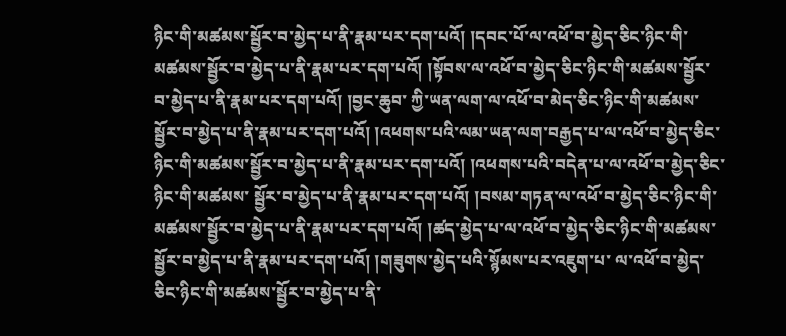ཉིང་གི་མཚམས་སྦྱོར་བ་མྱེད་པ་ནི་རྣམ་པར་དག་པའོ། །དབང་པོ་ལ་འཕོ་བ་མྱེད་ཅིང་ཉིང་གི་མཚམས་སྦྱོར་བ་མྱེད་པ་ནི་རྣམ་པར་དག་པའོ། །སྟོབས་ལ་འཕོ་བ་མྱེད་ཅིང་ཉིང་གི་མཚམས་སྦྱོར་བ་མྱེད་པ་ནི་རྣམ་པར་དག་པའོ། །བྱང་ཆུབ་ ཀྱི་ཡན་ལག་ལ་འཕོ་བ་མེད་ཅིང་ཉིང་གི་མཚམས་སྦྱོར་བ་མྱེད་པ་ནི་རྣམ་པར་དག་པའོ། །འཕགས་པའི་ལམ་ཡན་ལག་བརྒྱད་པ་ལ་འཕོ་བ་མྱེད་ཅིང་ཉིང་གི་མཚམས་སྦྱོར་བ་མྱེད་པ་ནི་རྣམ་པར་དག་པའོ། །འཕགས་པའི་བདེན་པ་ལ་འཕོ་བ་མྱེད་ཅིང་ཉིང་གི་མཚམས་ སྦྱོར་བ་མྱེད་པ་ནི་རྣམ་པར་དག་པའོ། །བསམ་གཏན་ལ་འཕོ་བ་མྱེད་ཅིང་ཉིང་གི་མཚམས་སྦྱོར་བ་མྱེད་པ་ནི་རྣམ་པར་དག་པའོ། །ཚད་མྱེད་པ་ལ་འཕོ་བ་མྱེད་ཅིང་ཉིང་གི་མཚམས་སྦྱོར་བ་མྱེད་པ་ནི་རྣམ་པར་དག་པའོ། །གཟུགས་མྱེད་པའི་སྙོམས་པར་འཇུག་པ་ ལ་འཕོ་བ་མྱེད་ཅིང་ཉིང་གི་མཚམས་སྦྱོར་བ་མྱེད་པ་ནི་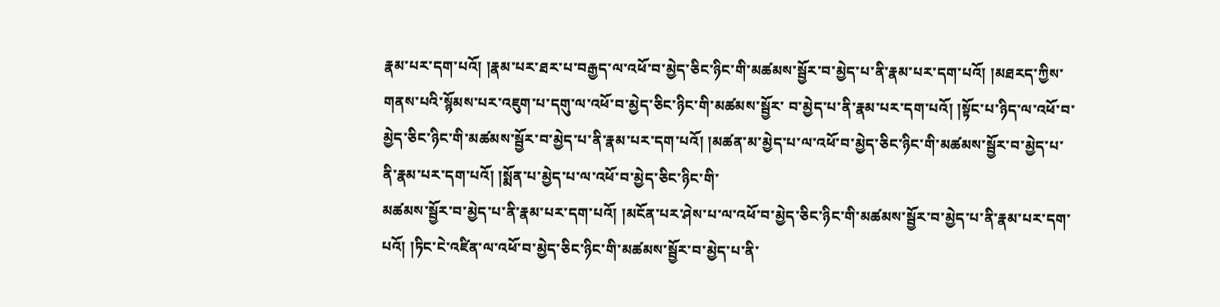རྣམ་པར་དག་པའོ། །རྣམ་པར་ཐར་པ་བརྒྱད་ལ་འཕོ་བ་མྱེད་ཅིང་ཉིང་གི་མཚམས་སྦྱོར་བ་མྱེད་པ་ནི་རྣམ་པར་དག་པའོ། །མཐརད་ཀྱིས་གནས་པའི་སྙོམས་པར་འཇུག་པ་དགུ་ལ་འཕོ་བ་མྱེད་ཅིང་ཉིང་གི་མཚམས་སྦྱོར་ བ་མྱེད་པ་ནི་རྣམ་པར་དག་པའོ། །སྟོང་པ་ཉིད་ལ་འཕོ་བ་མྱེད་ཅིང་ཉིང་གི་མཚམས་སྦྱོར་བ་མྱེད་པ་ནི་རྣམ་པར་དག་པའོ། །མཚན་མ་མྱེད་པ་ལ་འཕོ་བ་མྱེད་ཅིང་ཉིང་གི་མཚམས་སྦྱོར་བ་མྱེད་པ་ནི་རྣམ་པར་དག་པའོ། །སྨོན་པ་མྱེད་པ་ལ་འཕོ་བ་མྱེད་ཅིང་ཉིང་གི་
མཚམས་སྦྱོར་བ་མྱེད་པ་ནི་རྣམ་པར་དག་པའོ། །མངོན་པར་ཤེས་པ་ལ་འཕོ་བ་མྱེད་ཅིང་ཉིང་གི་མཚམས་སྦྱོར་བ་མྱེད་པ་ནི་རྣམ་པར་དག་པའོ། །ཏིང་ངེ་འཛིན་ལ་འཕོ་བ་མྱེད་ཅིང་ཉིང་གི་མཚམས་སྦྱོར་བ་མྱེད་པ་ནི་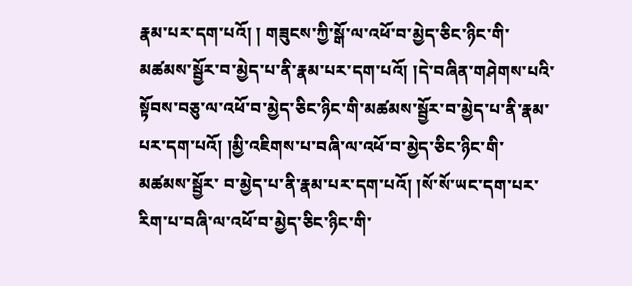རྣམ་པར་དག་པའོ། ། གཟུངས་ཀྱི་སྒོ་ལ་འཕོ་བ་མྱེད་ཅིང་ཉིང་གི་མཚམས་སྦྱོར་བ་མྱེད་པ་ནི་རྣམ་པར་དག་པའོ། །དེ་བཞིན་གཤེགས་པའི་སྟོབས་བཅུ་ལ་འཕོ་བ་མྱེད་ཅིང་ཉིང་གི་མཚམས་སྦྱོར་བ་མྱེད་པ་ནི་རྣམ་པར་དག་པའོ། །མྱི་འཇིགས་པ་བཞི་ལ་འཕོ་བ་མྱེད་ཅིང་ཉིང་གི་མཚམས་སྦྱོར་ བ་མྱེད་པ་ནི་རྣམ་པར་དག་པའོ། །སོ་སོ་ཡང་དག་པར་རིག་པ་བཞི་ལ་འཕོ་བ་མྱེད་ཅིང་ཉིང་གི་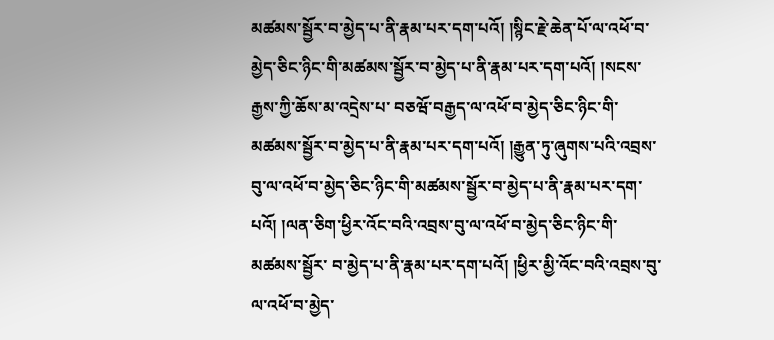མཚམས་སྦྱོར་བ་མྱེད་པ་ནི་རྣམ་པར་དག་པའོ། །སྙིང་རྗེ་ཆེན་པོ་ལ་འཕོ་བ་མྱེད་ཅིང་ཉིང་གི་མཚམས་སྦྱོར་བ་མྱེད་པ་ནི་རྣམ་པར་དག་པའོ། །སངས་རྒྱས་ཀྱི་ཆོས་མ་འདྲེས་པ་ བཅཝོ་བརྒྱད་ལ་འཕོ་བ་མྱེད་ཅིང་ཉིང་གི་མཚམས་སྦྱོར་བ་མྱེད་པ་ནི་རྣམ་པར་དག་པའོ། །རྒྱུན་ཏུ་ཞུགས་པའི་འབྲས་བུ་ལ་འཕོ་བ་མྱེད་ཅིང་ཉིང་གི་མཚམས་སྦྱོར་བ་མྱེད་པ་ནི་རྣམ་པར་དག་པའོ། །ལན་ཅིག་ཕྱིར་འོང་བའི་འབྲས་བུ་ལ་འཕོ་བ་མྱེད་ཅིང་ཉིང་གི་མཚམས་སྦྱོར་ བ་མྱེད་པ་ནི་རྣམ་པར་དག་པའོ། །ཕྱིར་མྱི་འོང་བའི་འབྲས་བུ་ལ་འཕོ་བ་མྱེད་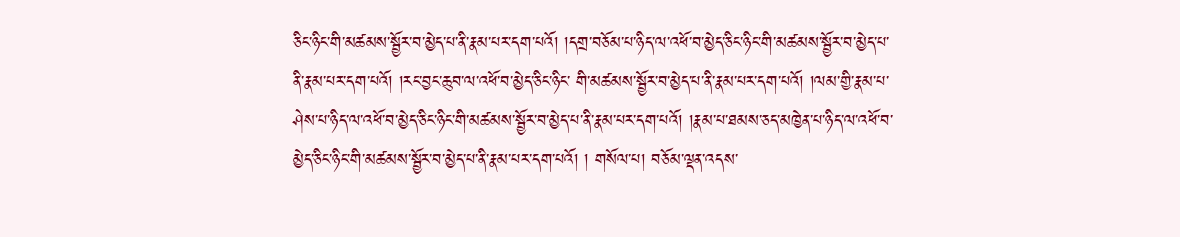ཅིང་ཉིང་གི་མཚམས་སྦྱོར་བ་མྱེད་པ་ནི་རྣམ་པར་དག་པའོ། །དགྲ་བཅོམ་པ་ཉིད་ལ་འཕོ་བ་མྱེད་ཅིང་ཉིང་གི་མཚམས་སྦྱོར་བ་མྱེད་པ་ནི་རྣམ་པར་དག་པའོ། །རང་བྱང་ཆུབ་ལ་འཕོ་བ་མྱེད་ཅིང་ཉིང་ གི་མཚམས་སྦྱོར་བ་མྱེད་པ་ནི་རྣམ་པར་དག་པའོ། །ལམ་གྱི་རྣམ་པ་ཤེས་པ་ཉིད་ལ་འཕོ་བ་མྱེད་ཅིང་ཉིང་གི་མཚམས་སྦྱོར་བ་མྱེད་པ་ནི་རྣམ་པར་དག་པའོ། །རྣམ་པ་ཐམས་ཅད་མཁྱེན་པ་ཉིད་ལ་འཕོ་བ་མྱེད་ཅིང་ཉིང་གི་མཚམས་སྦྱོར་བ་མྱེད་པ་ནི་རྣམ་པར་དག་པའོ། ། གསོལ་པ། བཅོམ་ལྡན་འདས་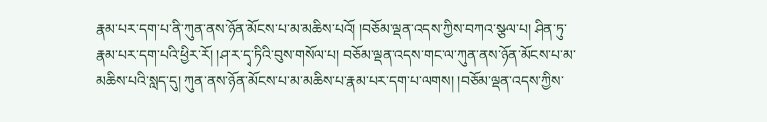རྣམ་པར་དག་པ་ནི་ཀུན་ནས་ཉོན་མོངས་པ་མ་མཆིས་པའོ། །བཅོམ་ལྡན་འདས་ཀྱིས་བཀའ་སྩལ་པ། ཤིན་ཏུ་རྣམ་པར་དག་པའི་ཕྱིར་རོ། །ཤ་ར་དྭ་ཏིའི་བུས་གསོལ་པ། བཅོམ་ལྡན་འདས་གང་ལ་ཀུན་ནས་ཉོན་མོངས་པ་མ་
མཆིས་པའི་སླད་དུ། ཀུན་ནས་ཉོན་མོངས་པ་མ་མཆིས་པ་རྣམ་པར་དག་པ་ལགས། །བཅོམ་ལྡན་འདས་ཀྱིས་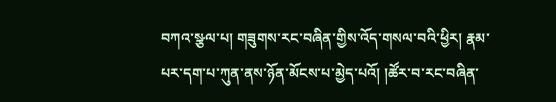བཀའ་སྩལ་པ། གཟུགས་རང་བཞིན་གྱིས་འོད་གསལ་བའི་ཕྱིར། རྣམ་པར་དག་པ་ཀུན་ནས་ཉོན་མོངས་པ་མྱེད་པའོ། །ཚོར་བ་རང་བཞིན་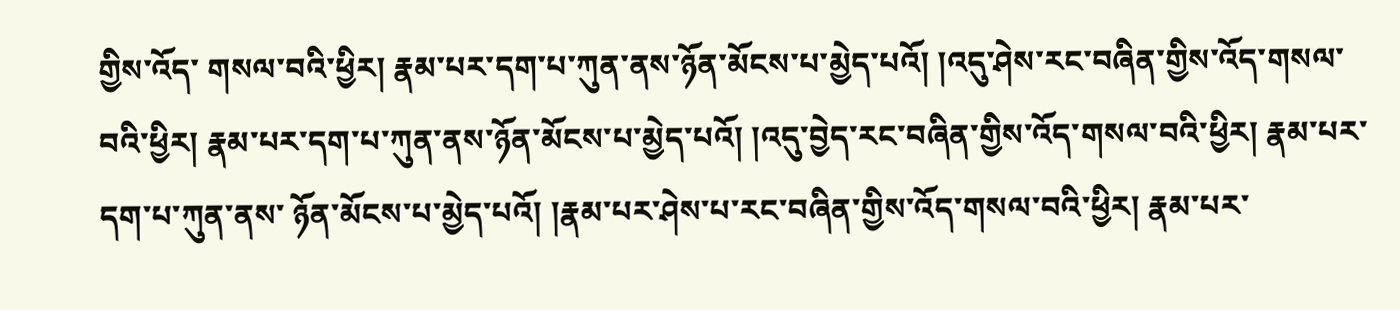གྱིས་འོད་ གསལ་བའི་ཕྱིར། རྣམ་པར་དག་པ་ཀུན་ནས་ཉོན་མོངས་པ་མྱེད་པའོ། །འདུ་ཤེས་རང་བཞིན་གྱིས་འོད་གསལ་བའི་ཕྱིར། རྣམ་པར་དག་པ་ཀུན་ནས་ཉོན་མོངས་པ་མྱེད་པའོ། །འདུ་བྱེད་རང་བཞིན་གྱིས་འོད་གསལ་བའི་ཕྱིར། རྣམ་པར་དག་པ་ཀུན་ནས་ ཉོན་མོངས་པ་མྱེད་པའོ། །རྣམ་པར་ཤེས་པ་རང་བཞིན་གྱིས་འོད་གསལ་བའི་ཕྱིར། རྣམ་པར་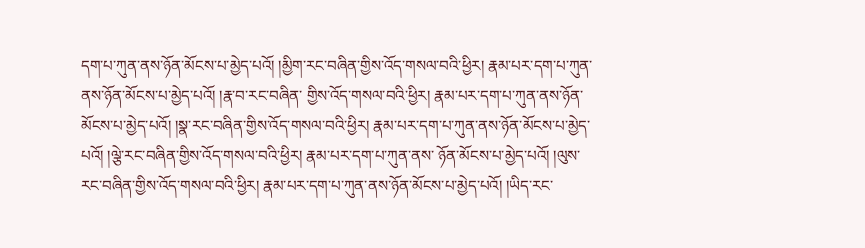དག་པ་ཀུན་ནས་ཉོན་མོངས་པ་མྱེད་པའོ། །མྱིག་རང་བཞིན་གྱིས་འོད་གསལ་བའི་ཕྱིར། རྣམ་པར་དག་པ་ཀུན་ནས་ཉོན་མོངས་པ་མྱེད་པའོ། །རྣ་བ་རང་བཞིན་ གྱིས་འོད་གསལ་བའི་ཕྱིར། རྣམ་པར་དག་པ་ཀུན་ནས་ཉོན་མོངས་པ་མྱེད་པའོ། །སྣ་རང་བཞིན་གྱིས་འོད་གསལ་བའི་ཕྱིར། རྣམ་པར་དག་པ་ཀུན་ནས་ཉོན་མོངས་པ་མྱེད་པའོ། །ལྕེ་རང་བཞིན་གྱིས་འོད་གསལ་བའི་ཕྱིར། རྣམ་པར་དག་པ་ཀུན་ནས་ ཉོན་མོངས་པ་མྱེད་པའོ། །ལུས་རང་བཞིན་གྱིས་འོད་གསལ་བའི་ཕྱིར། རྣམ་པར་དག་པ་ཀུན་ནས་ཉོན་མོངས་པ་མྱེད་པའོ། །ཡིད་རང་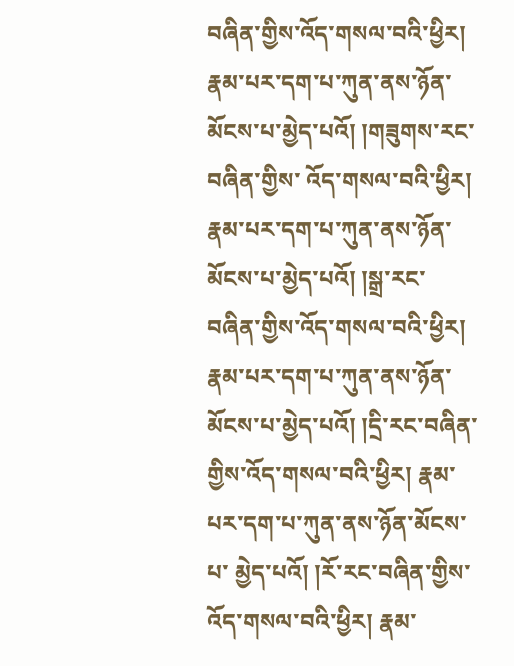བཞིན་གྱིས་འོད་གསལ་བའི་ཕྱིར། རྣམ་པར་དག་པ་ཀུན་ནས་ཉོན་མོངས་པ་མྱེད་པའོ། །གཟུགས་རང་བཞིན་གྱིས་ འོད་གསལ་བའི་ཕྱིར། རྣམ་པར་དག་པ་ཀུན་ནས་ཉོན་མོངས་པ་མྱེད་པའོ། །སྒྲ་རང་བཞིན་གྱིས་འོད་གསལ་བའི་ཕྱིར། རྣམ་པར་དག་པ་ཀུན་ནས་ཉོན་མོངས་པ་མྱེད་པའོ། །དྲི་རང་བཞིན་གྱིས་འོད་གསལ་བའི་ཕྱིར། རྣམ་པར་དག་པ་ཀུན་ནས་ཉོན་མོངས་པ་ མྱེད་པའོ། །རོ་རང་བཞིན་གྱིས་འོད་གསལ་བའི་ཕྱིར། རྣམ་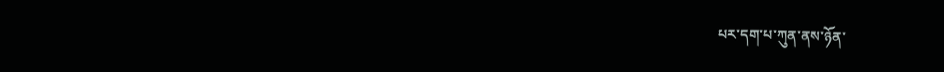པར་དག་པ་ཀུན་ནས་ཉོན་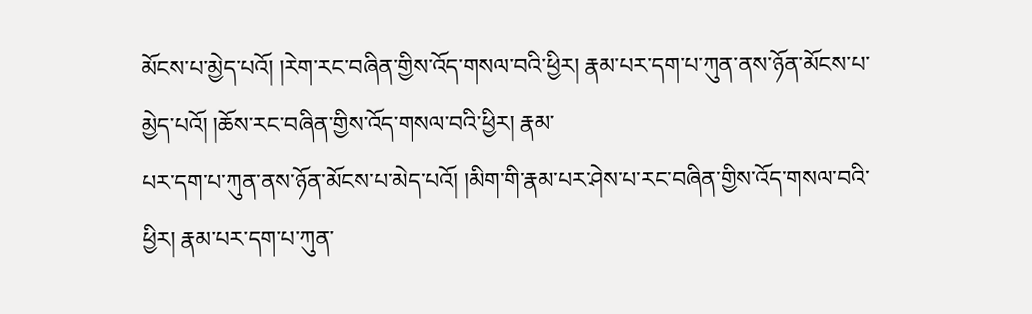མོངས་པ་མྱེད་པའོ། །རེག་རང་བཞིན་གྱིས་འོད་གསལ་བའི་ཕྱིར། རྣམ་པར་དག་པ་ཀུན་ནས་ཉོན་མོངས་པ་མྱེད་པའོ། །ཆོས་རང་བཞིན་གྱིས་འོད་གསལ་བའི་ཕྱིར། རྣམ་
པར་དག་པ་ཀུན་ནས་ཉོན་མོངས་པ་མེད་པའོ། །མིག་གི་རྣམ་པར་ཤེས་པ་རང་བཞིན་གྱིས་འོད་གསལ་བའི་ཕྱིར། རྣམ་པར་དག་པ་ཀུན་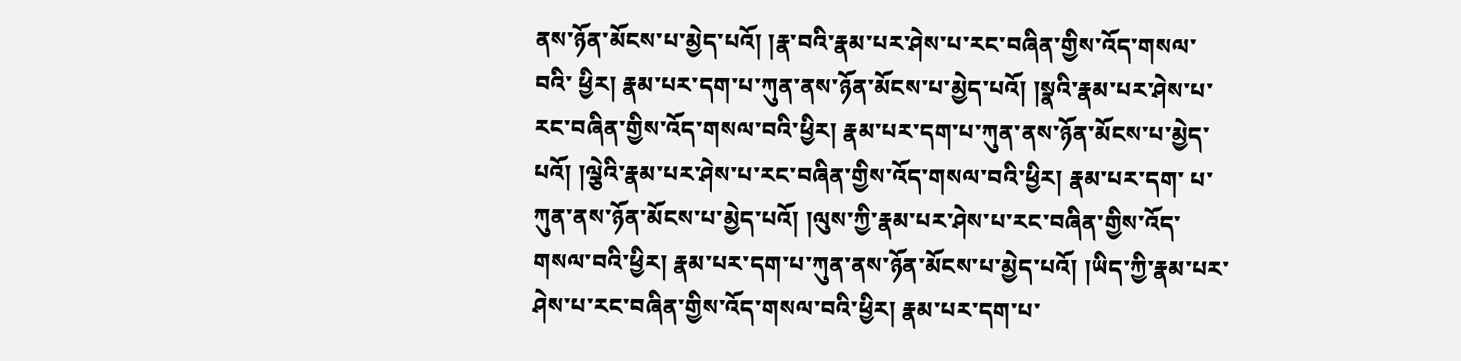ནས་ཉོན་མོངས་པ་མྱེད་པའོ། །རྣ་བའི་རྣམ་པར་ཤེས་པ་རང་བཞིན་གྱིས་འོད་གསལ་བའི་ ཕྱིར། རྣམ་པར་དག་པ་ཀུན་ནས་ཉོན་མོངས་པ་མྱེད་པའོ། །སྣའི་རྣམ་པར་ཤེས་པ་རང་བཞིན་གྱིས་འོད་གསལ་བའི་ཕྱིར། རྣམ་པར་དག་པ་ཀུན་ནས་ཉོན་མོངས་པ་མྱེད་པའོ། །ལྕེའི་རྣམ་པར་ཤེས་པ་རང་བཞིན་གྱིས་འོད་གསལ་བའི་ཕྱིར། རྣམ་པར་དག་ པ་ཀུན་ནས་ཉོན་མོངས་པ་མྱེད་པའོ། །ལུས་ཀྱི་རྣམ་པར་ཤེས་པ་རང་བཞིན་གྱིས་འོད་གསལ་བའི་ཕྱིར། རྣམ་པར་དག་པ་ཀུན་ནས་ཉོན་མོངས་པ་མྱེད་པའོ། །ཡིད་ཀྱི་རྣམ་པར་ཤེས་པ་རང་བཞིན་གྱིས་འོད་གསལ་བའི་ཕྱིར། རྣམ་པར་དག་པ་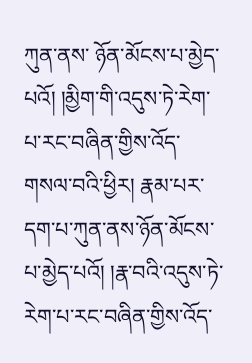ཀུན་ནས་ ཉོན་མོངས་པ་མྱེད་པའོ། །མྱིག་གི་འདུས་ཏེ་རེག་པ་རང་བཞིན་གྱིས་འོད་གསལ་བའི་ཕྱིར། རྣམ་པར་དག་པ་ཀུན་ནས་ཉོན་མོངས་པ་མྱེད་པའོ། །རྣ་བའི་འདུས་ཏེ་རེག་པ་རང་བཞིན་གྱིས་འོད་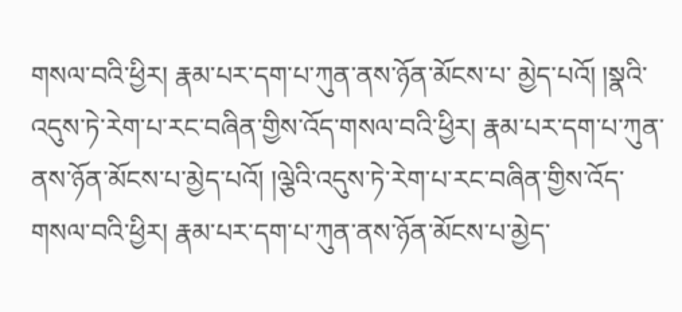གསལ་བའི་ཕྱིར། རྣམ་པར་དག་པ་ཀུན་ནས་ཉོན་མོངས་པ་ མྱེད་པའོ། །སྣའི་འདུས་ཏེ་རེག་པ་རང་བཞིན་གྱིས་འོད་གསལ་བའི་ཕྱིར། རྣམ་པར་དག་པ་ཀུན་ནས་ཉོན་མོངས་པ་མྱེད་པའོ། །ལྕེའི་འདུས་ཏེ་རེག་པ་རང་བཞིན་གྱིས་འོད་གསལ་བའི་ཕྱིར། རྣམ་པར་དག་པ་ཀུན་ནས་ཉོན་མོངས་པ་མྱེད་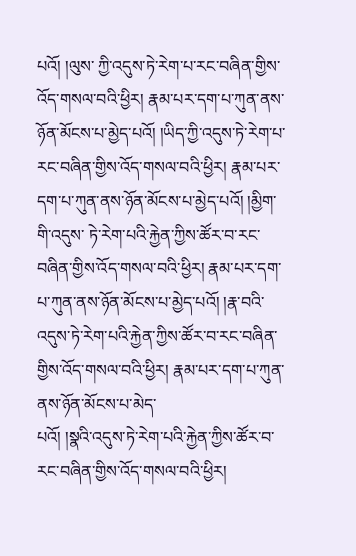པའོ། །ལུས་ ཀྱི་འདུས་ཏེ་རེག་པ་རང་བཞིན་གྱིས་འོད་གསལ་བའི་ཕྱིར། རྣམ་པར་དག་པ་ཀུན་ནས་ཉོན་མོངས་པ་མྱེད་པའོ། །ཡིད་ཀྱི་འདུས་ཏེ་རེག་པ་རང་བཞིན་གྱིས་འོད་གསལ་བའི་ཕྱིར། རྣམ་པར་དག་པ་ཀུན་ནས་ཉོན་མོངས་པ་མྱེད་པའོ། །མྱིག་གི་འདུས་ ཏེ་རེག་པའི་རྐྱེན་ཀྱིས་ཚོར་བ་རང་བཞིན་གྱིས་འོད་གསལ་བའི་ཕྱིར། རྣམ་པར་དག་པ་ཀུན་ནས་ཉོན་མོངས་པ་མྱེད་པའོ། །རྣ་བའི་འདུས་ཏེ་རེག་པའི་རྐྱེན་ཀྱིས་ཚོར་བ་རང་བཞིན་གྱིས་འོད་གསལ་བའི་ཕྱིར། རྣམ་པར་དག་པ་ཀུན་ནས་ཉོན་མོངས་པ་མེད་
པའོ། །སྣའི་འདུས་ཏེ་རེག་པའི་རྐྱེན་ཀྱིས་ཚོར་བ་རང་བཞིན་གྱིས་འོད་གསལ་བའི་ཕྱིར།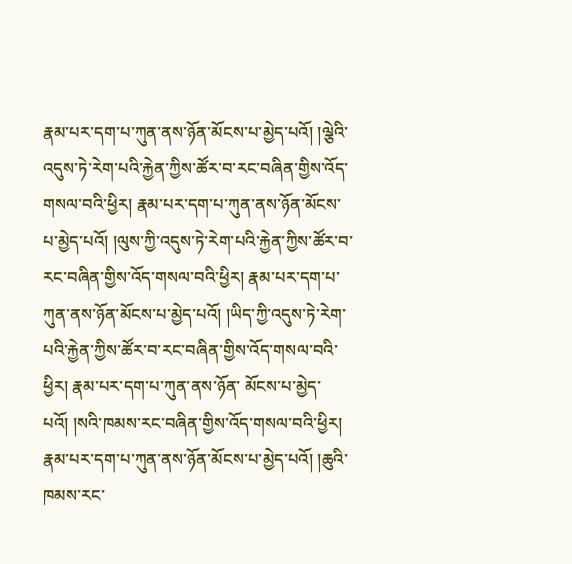རྣམ་པར་དག་པ་ཀུན་ནས་ཉོན་མོངས་པ་མྱེད་པའོ། །ལྕེའི་འདུས་ཏེ་རེག་པའི་རྐྱེན་ཀྱིས་ཚོར་བ་རང་བཞིན་གྱིས་འོད་གསལ་བའི་ཕྱིར། རྣམ་པར་དག་པ་ཀུན་ནས་ཉོན་མོངས་ པ་མྱེད་པའོ། །ལུས་ཀྱི་འདུས་ཏེ་རེག་པའི་རྐྱེན་ཀྱིས་ཚོར་བ་རང་བཞིན་གྱིས་འོད་གསལ་བའི་ཕྱིར། རྣམ་པར་དག་པ་ཀུན་ནས་ཉོན་མོངས་པ་མྱེད་པའོ། །ཡིད་ཀྱི་འདུས་ཏེ་རེག་པའི་རྐྱེན་ཀྱིས་ཚོར་བ་རང་བཞིན་གྱིས་འོད་གསལ་བའི་ཕྱིར། རྣམ་པར་དག་པ་ཀུན་ནས་ཉོན་ མོངས་པ་མྱེད་པའོ། །སའི་ཁམས་རང་བཞིན་གྱིས་འོད་གསལ་བའི་ཕྱིར། རྣམ་པར་དག་པ་ཀུན་ནས་ཉོན་མོངས་པ་མྱེད་པའོ། །ཆུའི་ཁམས་རང་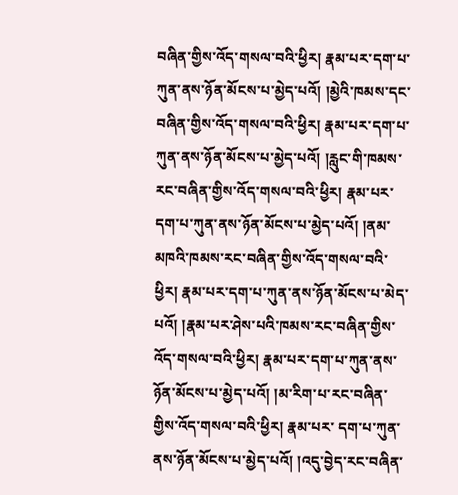བཞིན་གྱིས་འོད་གསལ་བའི་ཕྱིར། རྣམ་པར་དག་པ་ཀུན་ནས་ཉོན་མོངས་པ་མྱེད་པའོ། །མྱེའི་ཁམས་དང་ བཞིན་གྱིས་འོད་གསལ་བའི་ཕྱིར། རྣམ་པར་དག་པ་ཀུན་ནས་ཉོན་མོངས་པ་མྱེད་པའོ། །རླུང་གི་ཁམས་རང་བཞིན་གྱིས་འོད་གསལ་བའི་ཕྱིར། རྣམ་པར་དག་པ་ཀུན་ནས་ཉོན་མོངས་པ་མྱེད་པའོ། །ནམ་མཁའི་ཁམས་རང་བཞིན་གྱིས་འོད་གསལ་བའི་ཕྱིར། རྣམ་པར་དག་པ་ཀུན་ནས་ཉོན་མོངས་པ་མེད་པའོ། །རྣམ་པར་ཤེས་པའི་ཁམས་རང་བཞིན་གྱིས་འོད་གསལ་བའི་ཕྱིར། རྣམ་པར་དག་པ་ཀུན་ནས་ཉོན་མོངས་པ་མྱེད་པའོ། །མ་རིག་པ་རང་བཞིན་གྱིས་འོད་གསལ་བའི་ཕྱིར། རྣམ་པར་ དག་པ་ཀུན་ནས་ཉོན་མོངས་པ་མྱེད་པའོ། །འདུ་བྱེད་རང་བཞིན་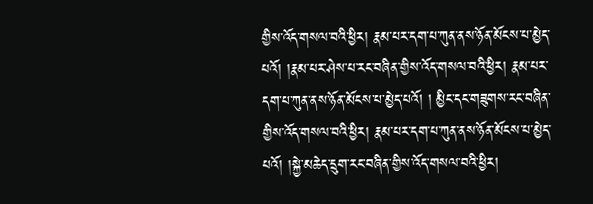གྱིས་འོད་གསལ་བའི་ཕྱིར། རྣམ་པར་དག་པ་ཀུན་ནས་ཉོན་མོངས་པ་མྱེད་པའོ། །རྣམ་པར་ཤེས་པ་རང་བཞིན་གྱིས་འོད་གསལ་བའི་ཕྱིར། རྣམ་པར་དག་པ་ཀུན་ནས་ཉོན་མོངས་པ་མྱེད་པའོ། ། མྱིང་དང་གཟུགས་རང་བཞིན་གྱིས་འོད་གསལ་བའི་ཕྱིར། རྣམ་པར་དག་པ་ཀུན་ནས་ཉོན་མོངས་པ་མྱེད་པའོ། །སྐྱེ་མཆེད་དྲུག་རང་བཞིན་གྱིས་འོད་གསལ་བའི་ཕྱིར།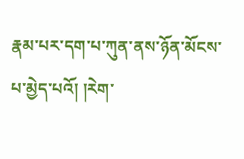རྣམ་པར་དག་པ་ཀུན་ནས་ཉོན་མོངས་པ་མྱེད་པའོ། །རེག་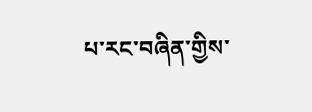པ་རང་བཞིན་གྱིས་